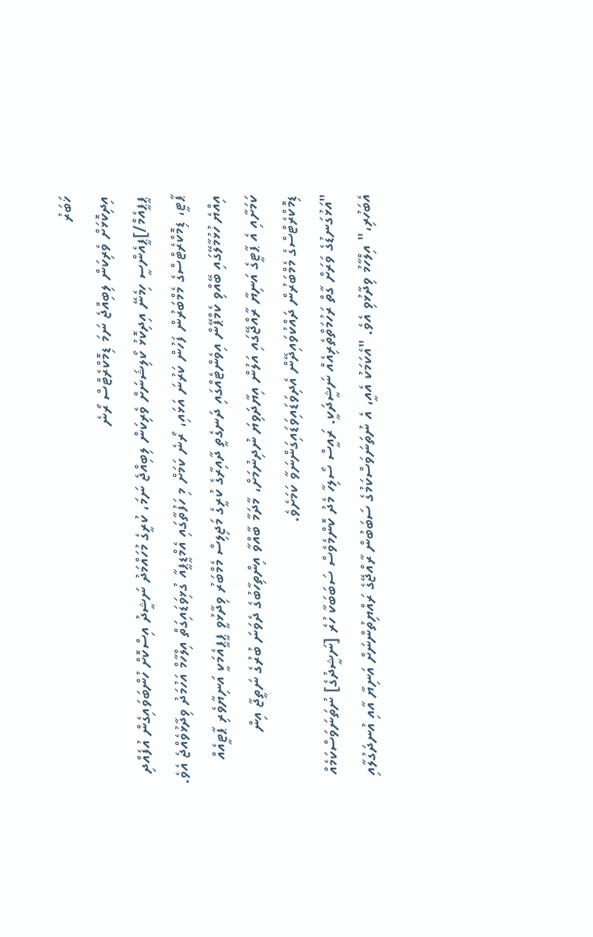ޚަބަރު
އިދިކޮޅަށް ވެރިކަން ލިބިއްޖެ ނަމަ ޑިމޮކްރެޓްސް ރޯނެ
ޕީޕީއެމް/]ޕީއެންސީ ހިމެނޭ އިދިކޮޅު ކޯލިޝަނަށް ވެރިކަން ލިބިއްޖެ ނަމަ، ކުރީގެ މުހައްމަދު ނަޝީދު އިސްކޮށް ހުންބަވައިގެން އުފެއްދި ޕާޓީ، ޑިމޮކްރެޓްސްގެ މެމްބަރުން ފަހުން ކަރުނަ އަޅައި، ރޯނެ ކަމަށް މި ހަފުތާގައި އެމްޑީޕީއާ ގުޅިވަޑައިގަތް އިލްހާމް އަހުމަދު ވިދާޅުވެއްޖެ އެވެ.
އިއްޔެ ހުޅުމާލޭގައި ބޭއްވި ކެމްޕޭން އިވެންޓެއްގައި ދަނގެތީ ދާއިރާގެ ކުރީގެ މަޖިލިސް މެމްބަރު ވިދާޅުވީ ޕީޕީއެމަކީ އަނިޔާވެރި ޕާޓީއެއް ކަމަށާއި އެ ޕާޓީގެ އަނިޔާ ރާއްޖޭގައި އަލުން އިޔާދަވިޔަ ނުދިނުމަށް، މާދަމާ ބާއްވާ އިންތިހާބުގެ ދެވަނަ ބުރުގެ ނަތީޖާ އިން ޑިމޮކްރެޓްސްގެ މެމްބަރުން ދައްކުވައިދޭން އެދިވަޑައިވަޑައިގަންނަވާ ކަމަށެވެ.
"އަޅުގަނޑުގެ ވަރަށް ގާތް ރަހުމަތްތެރިއެއް ނަޝީދަކީ. ރައީސް ސޯލިހާ މެދު ކޮންމެވެސް ސަބަބަކާ ހުރެ [ނަޝީދުގެ] ނުތަނަވަސްކަމެއް އެބަހުރި،" އިލްހާމު ވިދާޅުވި އެވެ. "އެކަމަކު އެއީ، އެ ނުތަނަވަސްކަމުގެ ސަބަބުން ރާއްޖޭގެ ރައްޔިތުންނަށް އަނިޔާ އާއި އުނދަގުލާއި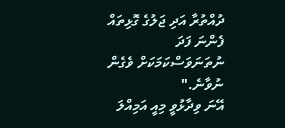ދުއްތުރާ އަދި ޖަލުގެ ގޮޅިތައް ފެންނަ ފަދަ ނުތަނަވަސްކަމަކަށް ވެގެން ނުވާނެ."
އޭނަ ވިދާޅުވީ މިއީ އަމިއްލަ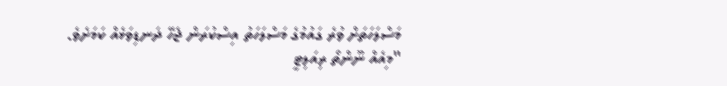މަސްލަހަތަށް ވުރެ ގައުމުގެ މަސްލަހަތު އިސްކުރަން ޖެހޭ ދަނޑިވަޅެއް ކަމަށެވެ.
"މިއެއް ނޫންތޯ ރިއަލިޓީ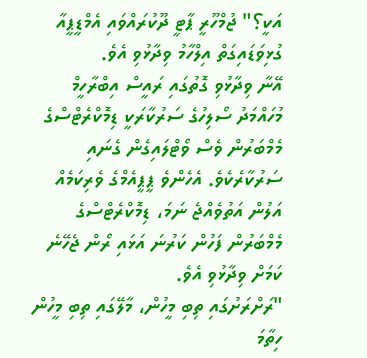އަކީ؟" ޖުމްހޫރީ ޕާޓީ ދޫކުރައްވައި އެމްޑީޕީއާ ގުޅިވަޑައިގަތް އިލްހާމު ވިދާޅުވި އެވެ.
އޭނާ ވިދާޅުވި ގޮތުގައި ރައީސް އިބްރާހީމް މުހައްމަދު ސޯލިހުގެ ސަރުކާރަކީ ޑިމޮކްރެޓްސްގެ މެމްބަރުން ވެސް ވޯޓްލައިގެން ގެނައި ސަރުކާރެކެވެ. އެހެންވެ ޕީޕީއެމްގެ ވެރިކަމެއް އަލުން އަތުވެއްޖެ ނަމަ، ޑިމޮކްރެޓްސްގެ މެމްބަރުން ފަހުން ކަރުނަ އަޅައި ރޯން ޖެހޭނެ ކަމަށް ވިދާޅުވި އެވެ.
"ރަށްރަށުގައި ތިބި މީހުން، މާލޭގައި ތިބި މީހުން ހިތާމަ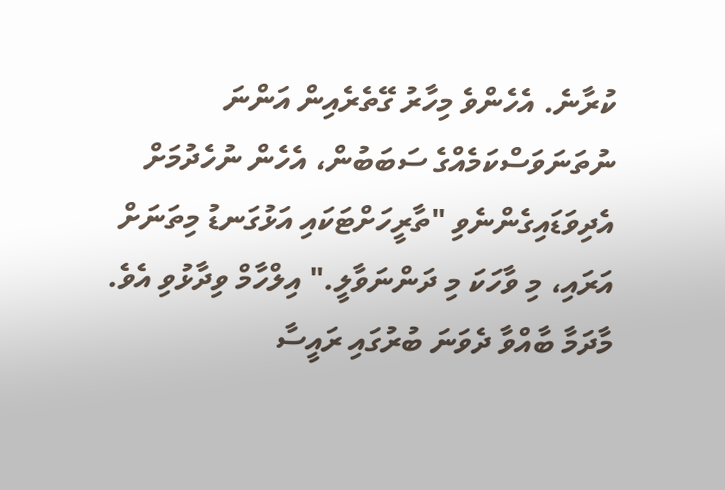ކުރާނެ. އެހެންވެ މިހާރު ގޭތެރެއިން އަންނަ ނުތަނަވަސްކަމެއްގެ ސަބަބުން، އެހެން ނުހެދުމަށް އެދިވަޑައިގެންނެވި "ތާރީހަށްޓަކައި އަޅުގަނޑު މިތަނަށް އަރައި، މި ވާހަކަ މި ދަންނަވާލީ." އިލްހާމް ވިދާޅުވި އެވެ.
މާދަމާ ބާއްވާ ދެވަނަ ބުރުގައި ރައީސާ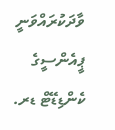ވާދަކުރައްވަނީ ޕީއެންސީގެ ކެންޑިޑޭޓް ޑރ.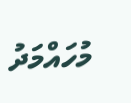މުހައްމަދު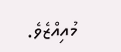މުއިއްޒެވެ.